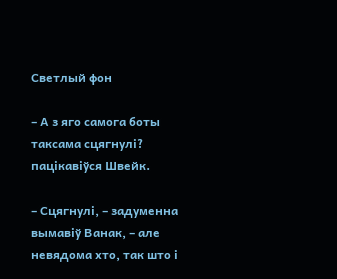Светлый фон

– А з яго самога боты таксама сцягнулі? пацікавіўся Швейк.

– Сцягнулі, – задуменна вымавіў Ванак, – але невядома хто, так што і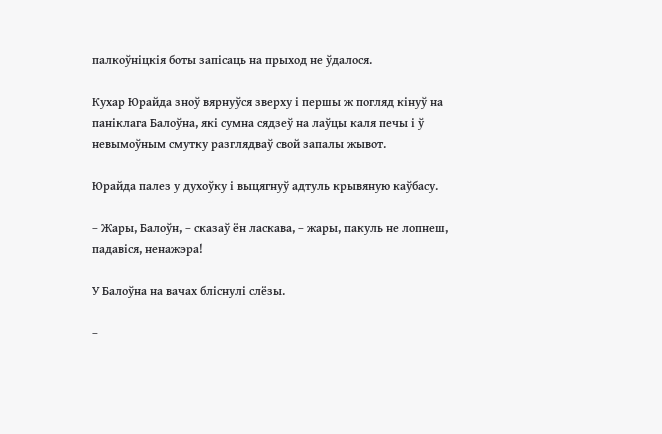палкоўніцкія боты запісаць на прыход не ўдалося.

Кухар Юрайда зноў вярнуўся зверху і першы ж погляд кінуў на паніклага Балоўна, які сумна сядзеў на лаўцы каля печы і ў невымоўным смутку разглядваў свой запалы жывот.

Юрайда палез у духоўку і выцягнуў адтуль крывяную каўбасу.

– Жары, Балоўн, – сказаў ён ласкава, – жары, пакуль не лопнеш, падавіся, ненажэра!

У Балоўна на вачах бліснулі слёзы.

–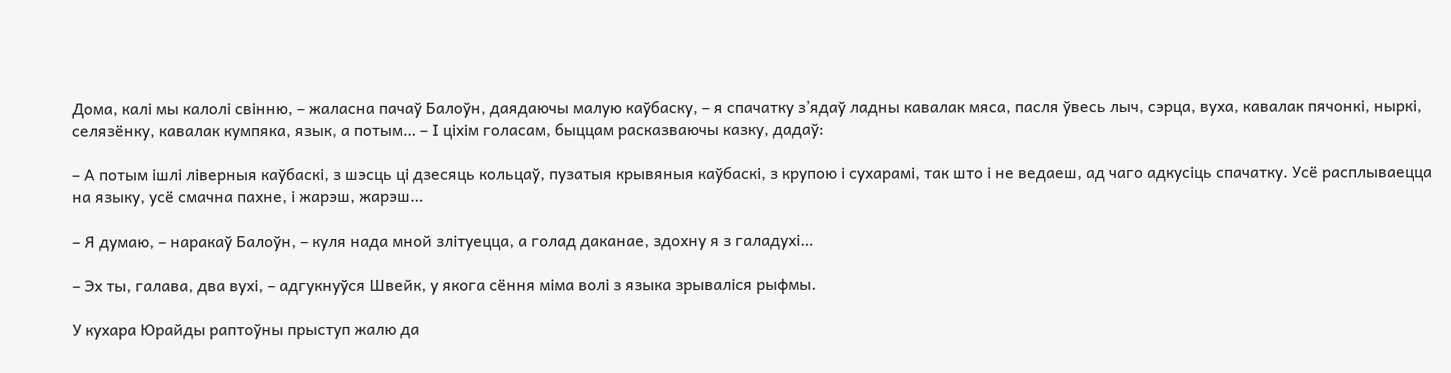Дома, калі мы калолі свінню, – жаласна пачаў Балоўн, даядаючы малую каўбаску, – я спачатку з’ядаў ладны кавалак мяса, пасля ўвесь лыч, сэрца, вуха, кавалак пячонкі, ныркі, селязёнку, кавалак кумпяка, язык, а потым… – I ціхім голасам, быццам расказваючы казку, дадаў:

– А потым ішлі ліверныя каўбаскі, з шэсць ці дзесяць кольцаў, пузатыя крывяныя каўбаскі, з крупою і сухарамі, так што і не ведаеш, ад чаго адкусіць спачатку. Усё расплываецца на языку, усё смачна пахне, і жарэш, жарэш…

– Я думаю, – наракаў Балоўн, – куля нада мной злітуецца, а голад даканае, здохну я з галадухі…

– Эх ты, галава, два вухі, – адгукнуўся Швейк, у якога сёння міма волі з языка зрываліся рыфмы.

У кухара Юрайды раптоўны прыступ жалю да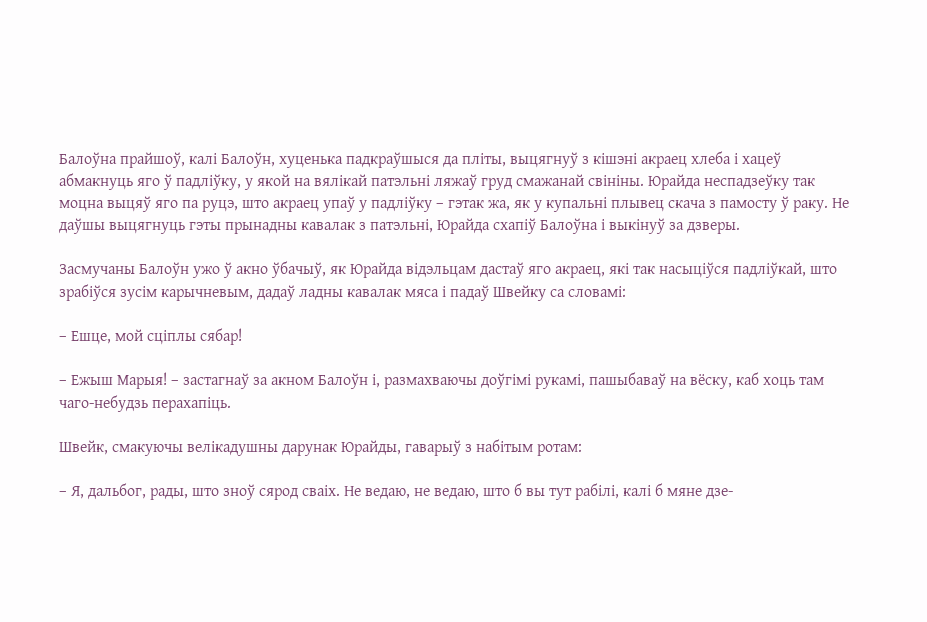Балоўна прайшоў, калі Балоўн, хуценька падкраўшыся да пліты, выцягнуў з кішэні акраец хлеба і хацеў абмакнуць яго ў падліўку, у якой на вялікай патэльні ляжаў груд смажанай свініны. Юрайда неспадзеўку так моцна выцяў яго па руцэ, што акраец упаў у падліўку – гэтак жа, як у купальні плывец скача з памосту ў раку. Не даўшы выцягнуць гэты прынадны кавалак з патэльні, Юрайда схапіў Балоўна і выкінуў за дзверы.

Засмучаны Балоўн ужо ў акно ўбачыў, як Юрайда відэльцам дастаў яго акраец, які так насыціўся падліўкай, што зрабіўся зусім карычневым, дадаў ладны кавалак мяса і падаў Швейку са словамі:

– Ешце, мой сціплы сябар!

– Ежыш Марыя! – застагнаў за акном Балоўн і, размахваючы доўгімі рукамі, пашыбаваў на вёску, каб хоць там чаго-небудзь перахапіць.

Швейк, смакуючы велікадушны дарунак Юрайды, гаварыў з набітым ротам:

– Я, дальбог, рады, што зноў сярод сваіх. Не ведаю, не ведаю, што б вы тут рабілі, калі б мяне дзе-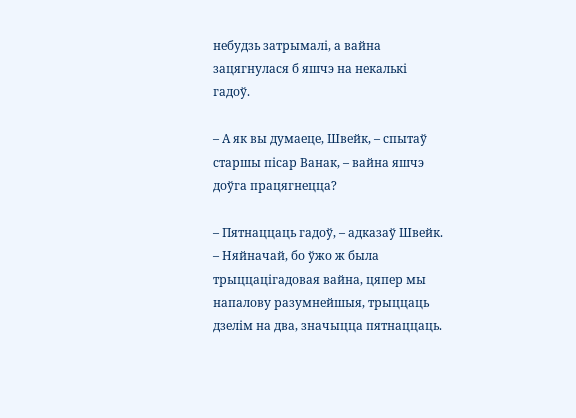небудзь затрымалі, а вайна зацягнулася б яшчэ на некалькі гадоў.

– А як вы думаеце, Швейк, – спытаў старшы пісар Ванак, – вайна яшчэ доўга працягнецца?

– Пятнаццаць гадоў, – адказаў Швейк. – Няйначай, бо ўжо ж была трыццацігадовая вайна, цяпер мы напалову разумнейшыя, трыццаць дзелім на два, значыцца пятнаццаць.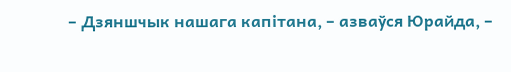– Дзяншчык нашага капітана, – азваўся Юрайда, –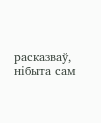расказваў, нібыта сам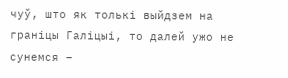чуў, што як толькі выйдзем на граніцы Галіцыі, то далей ужо не сунемся –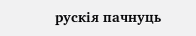рускія пачнуць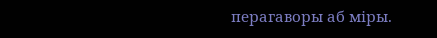перагаворы аб міры.